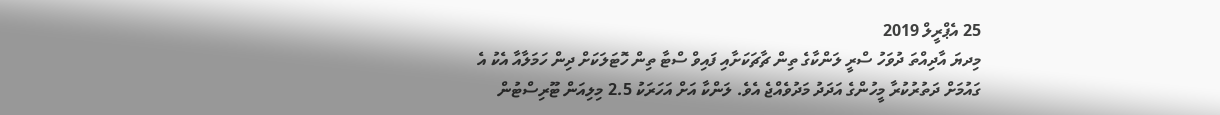25 އެޕްރީލް 2019
މިދޔަ އާދިއްތަ ދުވަހު ސްރީ ލަންކާގެ ތިން ޗާޗަކަށާއި ފައިވް ސްޓާ ތިން ހޮޓަލަކަށް ދިން ހަމަލާއާ އެކު އެ ގައުމަށް ދަތުރުކުރާ މީހުންގެ އަދަދު މަދުވެއްޖެ އެވެ. ލަންކާ އަށް އަހަރަކު 2.5 މިލިއަން ޓޫރިސްޓުން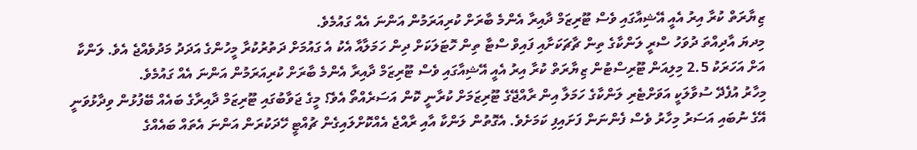ޒިޔާރަތް ކުރާ އިރު އެއީ އޭޝިއާގައި ވެސް ޓޫރިޒަމް ދާއިރާ އެންމެ ބާރަށް ކުރިއަރަމުން އަންނަ އެއް ގައުމެވެ.
މިދޔަ އާދިއްތަ ދުވަހު ސްރީ ލަންކާގެ ތިން ޗާޗަކަށާއި ފައިވް ސްޓާ ތިން ހޮޓަލަކަށް ދިން ހަމަލާއާ އެކު އެ ގައުމަށް ދަތުރުކުރާ މީހުންގެ އަދަދު މަދުވެއްޖެ އެވެ. ލަންކާ އަށް އަހަރަކު 2.5 މިލިއަން ޓޫރިސްޓުން ޒިޔާރަތް ކުރާ އިރު އެއީ އޭޝިއާގައި ވެސް ޓޫރިޒަމް ދާއިރާ އެންމެ ބާރަށް ކުރިއަރަމުން އަންނަ އެއް ގައުމެވެ.
މިހާރު އުފެދޭ ސުވާލަކީ އަވަށްޓެރި ލަންކާގެ ހަމަލާ އިން ރާއްޖޭގެ ޓޫރިޒަމަށް ކުރާނީ ކޮން އަސަރެއްތޯ އެވެ؟ މީގެ ޖަވާބުގައި ޓޫރިޒަމް ދާއިރާގެ ބައެއް ބޭފުޅުން ވިދާޅުވަނީ އޭގެ ނުބައި އަސަރު މިހާރު ވެސް ފެންނަން ފަށައިފި ކަމަށެވެ. އެގޮތުން ލަންކާ އާއި ރާއްޖެ އެއްކޮށްލައިގެން ޗުއްޓީ ހޭދަކުރަން އަންނަ އެތައް ބައެއްގެ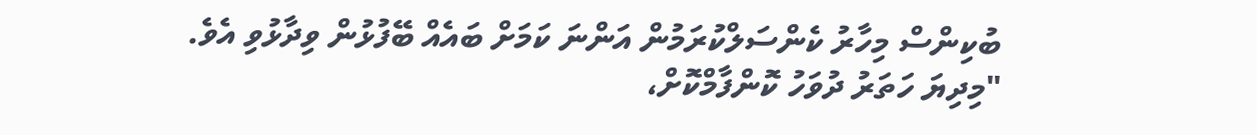ބުކިންސް މިހާރު ކެންސަލްކުރަމުން އަންނަ ކަމަށް ބައެއް ބޭފުޅުން ވިދާޅުވި އެވެ.
"މިދިޔަ ހަތަރު ދުވަހު ކޮންފާމްކޮށް،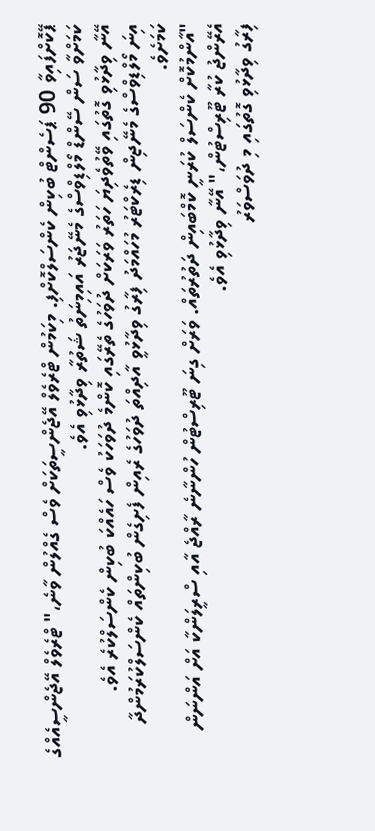ޕޭކޮށްފައިވާ 90 ޕަސެންޓް ބުކިން ކެންސަލްކޮށްފި. މިކަމުން ޓްރެވެލް އޭޖެންސީތަކަށް ވެސް ގެއްލުން ވާނެ،" ޓްރެވެލް އޭޖެންސީއެއްގެ ކަމަށްވާ ސަން ސޭންޑް މޯލްޑިވްސްގެ މެނޭޖަރު އައިމިނަތު ޝަތުރާ ވިދާޅުވި އެވެ.
އޭނާ ވިދާޅުވި ގޮތުގައި ވޭތުވެދިޔަ ހަތަރު ވަރަކަށް ދުވަހުގެ ތެރޭގައި ކޮންމެ ދުވަހަކު ވެސް ހައެއްކަ ބުކިން ކެންސަލްކުރެ އެވެ.
އިނަ މޯލްޑިވްސްގެ މެނޭޖިން ޑިރެކްޓަރު މުހައްމަދު ފިރާގު ވިދާޅުވީ އާދިއްތަ ދުވަހުގެ ރެއިން ފެށިގެން ބުކިންތައް ކެންސަލްކުރަމުންދާ ކަމަށެވެ.
"އާންމުކޮށް ކެންސަލް ކުރަނީ ކޮމްބައިން ދަތުރުތައް. ވަރަށް ގިނަ ޓޫރިސްޓުން ހުންނާނެ ރާއްޖެ އާއި ސްރީލަންކާ އަށް އަންނަން އެރޭންޖު ކުރާ ޓޫރިސްޓުން،" އޭނާ ވިދާޅުވި އެވެ.
ފިރާގު ވިދާޅުވި ގޮތުގައި މި ދުވަސްވަރު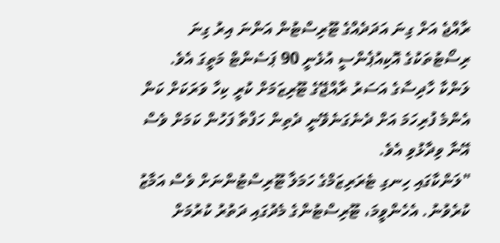ރާއްޖެ އަށް ގިނަ އަދަދެއްގެ ޓޫރިސްޓުން އަންނަ އިރު ގިނަ ރިސޯޓުތަކުގެ އޮކިއުޕެންސީ އުޅެނީ 90 ޕަސެންޓް މަތީގަ އެވެ. ލަންކާ ހާދިސާގެ އަސަރު ރާއްޖޭގެ ޓޫރިޒަމަށް ކުރީ ކިހާ ވަރަކަށް ކަން އެންމެ ފުރިހަމަ އަށް ދެނެގަނެވޭނީ ދެތިން ހަފްތާ ފަހުން ކަމަށް ވެސް އޭނާ ވިދާޅުވި އެވެ.
"ލަންކާގައި ހިނގި ޓެރަރިޒަމްގެ ހަމަލާ ޓޫރިސްޓުންނަށް ވެސް އަމާޒު ކުރެވުނު. އެހެންވީމަ، ޓޫރިސްޓުންގެ މެދުގައި ދަތުރު ކުރުމަށް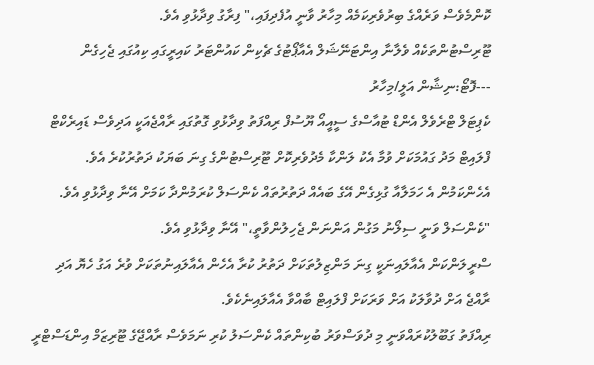ކޮންމެވެސް ވަރެއްގެ ބިރުވެރިކަމެއް މިހާރު ވާނީ އުފެދިފައި،" ފިރާގު ވިދާޅުވި އެވެ.
ޓޫރިސްޓުންތަކެއް ވެލާނާ އިންޓަނޭޝަލް އެއާޕޯޓުގެ ޗެކިން ކައުންޓަރު ކައިރީގައި ކިއުގައި ޖެހިގެން ---ފޮޓޯ:ނިޝާން އަލީ/މިހާރު
ކެޕިޓަލް ޓްރެވެލް އެންޑް ޓުއާސްގެ ސީއީއޯ ޔޫސުފް ރިއްފަތު ވިދާޅުވި ގޮތުގައި ރާއްޖެއަކީ އަދިވެސް ޑައިރެކްޓް ފްލައިޓް މަދު ގައުމަކަށް ވުމާ އެކު ލަންކާ މެދުވެރިކޮށް ޓޫރިސްޓުންގެ ގިނަ ބަޔަކު ދަތުރުކުރެ އެވެ. އެހެންކަމުން އެ ހަމަލާއާ ގުޅިގެން އޭގެ ބައެއް ދަތުރުތައް ކެންސަލް ކުރަމުންދާ ކަމަށް އޭނާ ވިދާޅުވި އެވެ.
"ކެންސަލް ވަނީ ސިލޯނު މަގުން އަންނަން ޖެހިލުންވާތީ،" އޭނާ ވިދާޅުވި އެވެ.
ސްރީލަންކަން އެއާލައިނަކީ ގިނަ މަންޒިލުތަކަށް ދަތުރު ކުރާ އެހެން އެއާލައިނުތަކަށް ވުރެ އަގު ހެޔޮ އަދި ރާއްޖެ އަށް ދުވާލަކު އަށް ވަރަކަށް ފްލައިޓް ބާއްވާ އެއާލައިނެކެވެ.
ރިއްފަތު ގަބޫލުކުރައްވަނީ މި ދުވަސްވަރު ބުކިންތައް ކެންސަލު ކުރި ނަމަވެސް ރާއްޖޭގެ ޓޫރިޒަމް އިންޑަސްޓްރީ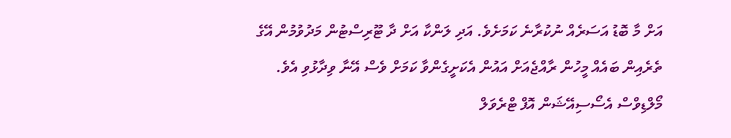އަށް މާ ބޮޑު އަސަރެއް ނުކުރާނެ ކަމަށެވެ. އަދި ލަންކާ އަށް ދާ ޓޫރިސްޓުން މަދުވުމުން އޭގެ ތެރެއިން ބައެއް މީހުން ރާއްޖެއަށް އައުން އެކަށީގެންވާ ކަމަށް ވެސް އޭނާ ވިދާޅުވި އެވެ.
މޯލްޑިވްސް އެސޯސިއޭޝަން އޮފް ޓްރެވަލް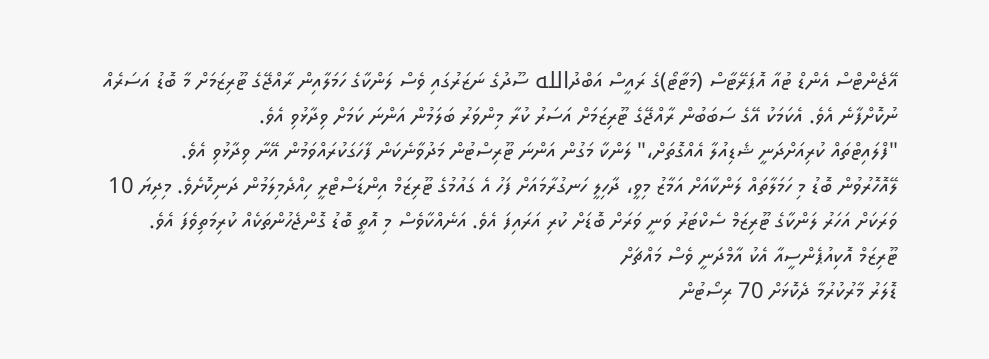އޭޖެންޓްސް އެންޑް ޓުއާ އޮޕަރޭޓާސް (މަޓާޓޯ)ގެ ރައީސް އަބްދުالله ސޫދުގެ ނަޒަރުގައި ވެސް ލަންކާގެ ހަމަލާއިން ރާއްޖޭގެ ޓޫރިޒަމަށް މާ ބޮޑު އަސަރެއް ނުކޮށްފާނެ އެވެ. އެކަމަކު އޭގެ ސަބަބުން ރާއްޖޭގެ ޓޫރިޒަމަށް އަސަރު ކުރާ މިންވަރު ބަލަމުން އަންނަ ކަމަށް ވިދާޅުވި އެވެ.
"ފްލައިޓްތައް ކުރިއަށްދަނީ ޝެޑިއުލާ އެއްގޮތަށް،" ލަންކާ މަގުން އަންނަ ޓޫރިސްޓުން މަދުވާނެކަން ފާހަގަކުރައްވަމުން އޭނާ ވިދާޅުވި އެވެ.
ލޭއޮހޮރުވުން ބޮޑު މި ހަމަލާތައް ލަންކާއަށް އަމާޒު މިވީ، ދާހިލީ ހަނގުރާމައަށް ފަހު އެ ގައުމުގެ ޓޫރިޒަމް އިންޑަސްޓްރީ ހިއްދެމިލަމުން ދަނިކޮށެވެ. މިދިޔަ 10 ވަރަކަށް އަހަރު ލަންކާގެ ޓޫރިޒަމް ސެކްޓަރު ވަނީ ވަރަށް ބޮޑަށް ކުރި އަރައިފަ އެވެ. އަނެއްކާވެސް މި އޮތީ ބޮޑު ގޮންޖެހުންތަކެއް ކުރިމަތިވެފަ އެވެ.
ޓޫރިޒަމް އޮކިއުޕެންސީއާ އެކު އާމްދަނީ ވެސް މައްޗަށް
ޑޮލަރު މާރުކުރުމާ ދެކޮޅަށް 70 ރިސޯޓުން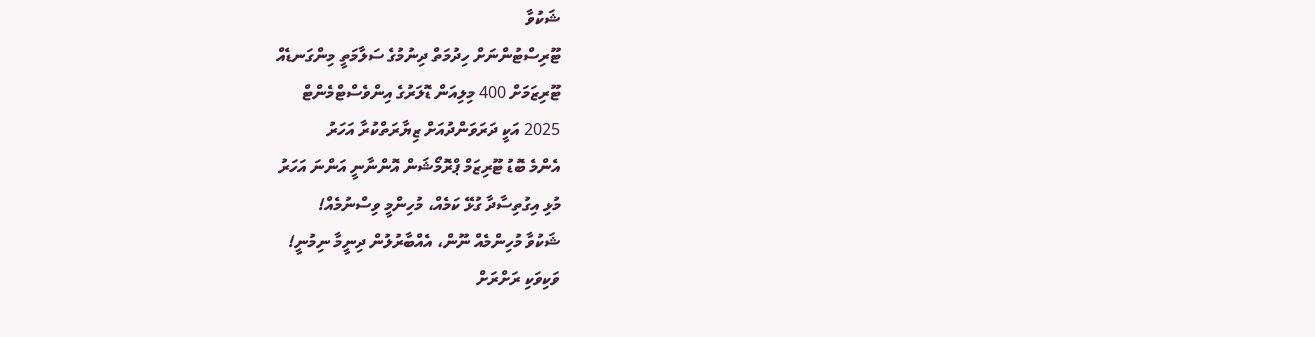ޝަކުވާ
ޓޫރިސްޓުންނަށް ހިދުމަތް ދިނުމުގެ ސަލާމަތީ މިންގަނޑެއް
ޓޫރިޒަމަށް 400 މިލިއަން ޑޮލަރުގެ އިންވެސްޓްމެންޓް
2025 އަކީ ދަރަވަންދުއަށް ޒިޔާރަތްކުރާ އަހަރު
އެންމެ ބޮޑު ޓޫރިޒަމް ޕްރޮމޯޝަން އޮންނާނީ އަންނަ އަހަރު
މުޅި އިގުތިސާދާ ގުޅޭ ކަމެއް، މުހިންމީ ވިސްނުމެއް!
ޝަކުވާ މުހިންމެއް ނޫން، އެއްބާރުލުން ދިނީމާ ނިމުނީ!
ވަކިވަކި ރަށްރަށް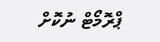ޕްރޮމޯޓް ނުކޮށް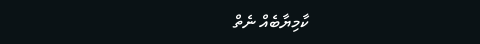ކާމިޔާބެއް ނެތް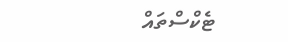ޓެކްސްތައް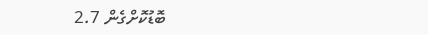ބޮޑުކޮށްގެން 2.7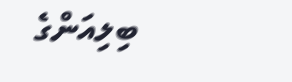ބިލިއަންގެ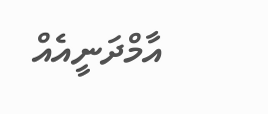އާމްދަނީއެއް